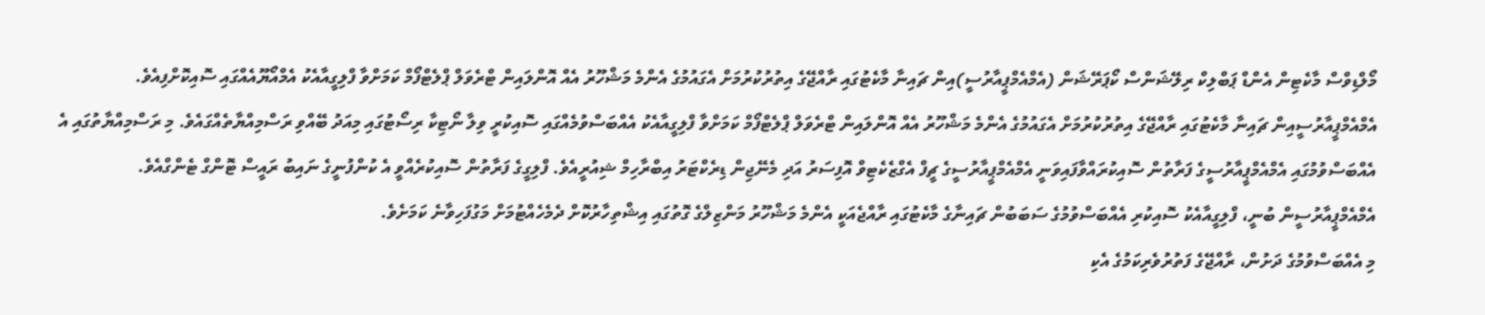މޯލްޑިވްސް މާކެޓިން އެންޑް ޕަބްލިކް ރިލޭޝަންސް ކޯޕަރޭޝަން (އެމްއެމްޕީއާރުސީ)އިން ޗައިނާ މާކެޓުގައި ރާއްޖޭގެ އިތުރުކުރުމަށް އެގައުމުގެ އެންމެ މަޝްހޫރު އެއް އޮންލައިން ޓްރެވަލް ޕްލެޓްފޯމް ކަމަށްވާ ފްލިގީއާއެކު އެމްއޯޔޫއެއްގައި ސޮއިކޮށްފިއެވެ.
އެމްއެމްޕީއާރުސީއިން ޗައިނާ މާކެޓުގައި ރާއްޖޭގެ އިތުރުކުރުމަށް އެގައުމުގެ އެންމެ މަޝްހޫރު އެއް އޮންލައިން ޓްރެވަލް ޕްލެޓްފޯމް ކަމަށްވާ ފްލިގީއާއެކު އެއްބަސްވުމެއްގައި ސޮއިކުރީ ވިލާ ނޯޓިކާ ރިސޯޓުގައި މިއަދު ބޭއްވި ރަސްމިއްޔާތެއްގައެވެ. މި ރަސްމިއްޔާތުގައި އެ އެއްބަސްވުމުގައި އެމްއެމްޕީއާރުސީގެ ފަރާތުން ސޮއިކުރައްވާފައިވަނީ އެމްއެމްޕީއާރުސީގެ ޗީފް އެގްޒެކެޓިވް އޮފިސަރު އަދި މެނޭޖިން ޑިރެކްޓަރު އިބްރާހިމް ޝިއުރީއެވެ. ފްލިގީގެ ފަރާތުން ސޮއިކުރެއްވީ އެ ކުންފުނީގެ ނައިބު ރައީސް ޓޮންގް ޓެންގްއެވެ.
އެމްއެމްޕީއާރުސީން ބުނީ، ފްލިގީއާއެކު ސޮއިކުރި އެއްބަސްވުމުގެ ސަބަބުން ޗައިނާގެ މާކެޓުގައި ރާއްޖެއަކީ އެންމެ މަޝްހޫރު މަންޒިލްގެ ގޮތުގައި އިޝްތިހާރުކޮށް ދެމެހެއްޓުމަށް މަގުފަހިވާނެ ކަމަށެވެ.
މި އެއްބަސްވުމުގެ ދަށުން، ރާއްޖޭގެ ފަތުރުވެރިކަމުގެ އެކި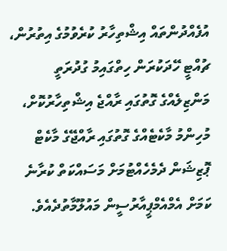އުފެއްދުންތައް އިޝްތިހާރު ކުރެވުމުގެ އިތުރުން، ޗުއްޓީ ހޭދަކުރަން ހިތްގައިމު ގުދުރަތީ މަންޒިލެއްގެ ގޮތުގައި ރާއްޖެ އިޝްތިހާރުކޮށް، މުހިންމު މާކެޓެއްގެ ގޮތުގައި ރާއްޖޭގެ މާކެޓް ޕޮޒިޝަން ދެމެހެއްޓުމަށް މަސައްކަތް ކުރާނެ ކަމަށް އެމްއެމްޕީއާރުސީން މައުލޫމާތުދެއެވެ.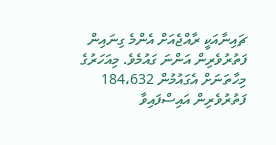ޗައިނާއަކީ ރާއްޖެއަށް އެންމެ ގިނައިން ފަތުރުވެރިން އަންނަ ގައުމެވެ. މިއަހަރުގެ މިހާތަނަށް އެގައުމުން 184،632 ފަތުރުވެރިން އައިސްފައިވާ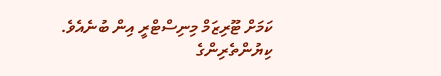ކަމަށް ޓޫރިޒަމް މިނިސްޓްރީ އިން ބުނެއެވެ.
ކިޔުންތެރިންގެ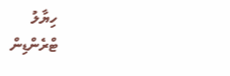ހިޔާލު
ޓްރެންޑިން